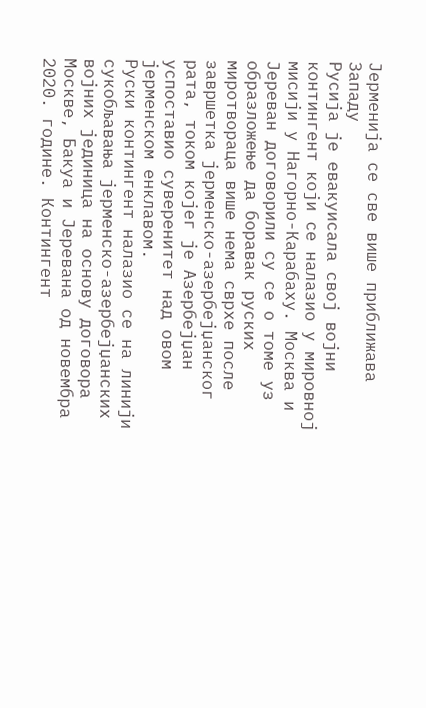Јерменија се све више приближава Западу
Русија је евакуисала свој војни контингент који се налазио у мировној мисији у Нагорно-Карабаху. Москва и Јереван договорили су се о томе уз образложење да боравак руских миротвораца више нема сврхе после завршетка јерменско-азербејџанског рата, током којег је Азербејџан успоставио суверенитет над овом јерменском енклавом.
Руски контингент налазио се на линији сукобљавања јерменско-азербејџанских војних јединица на основу договора Москве, Бакуа и Јеревана од новембра 2020. године. Контингент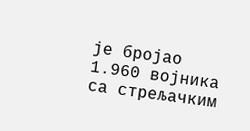је бројао 1.960 војника са стрељачким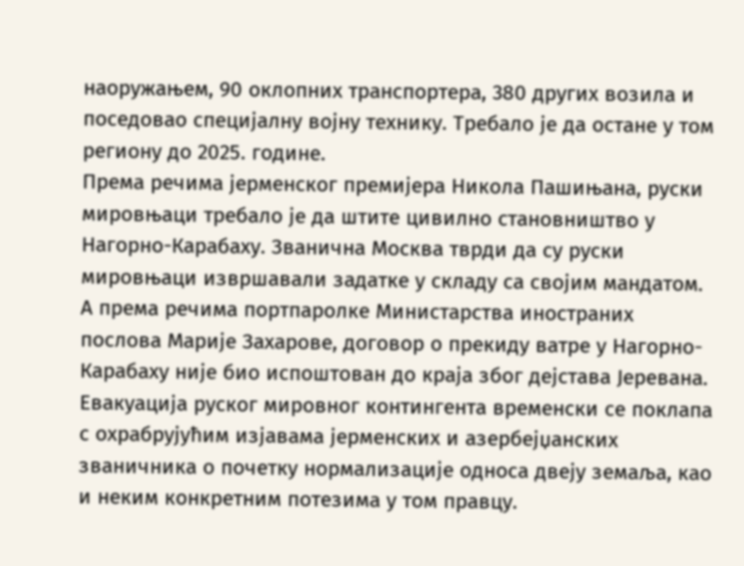наоружањем, 90 оклопних транспортера, 380 других возила и поседовао специјалну војну технику. Требало је да остане у том региону до 2025. године.
Према речима јерменског премијера Никола Пашињана, руски мировњаци требало је да штите цивилно становништво у Нагорно-Карабаху. Званична Москва тврди да су руски мировњаци извршавали задатке у складу са својим мандатом. А према речима портпаролке Министарства иностраних послова Марије Захарове, договор о прекиду ватре у Нагорно-Карабаху није био испоштован до краја због дејстава Јеревана.
Евакуација руског мировног контингента временски се поклапа с охрабрујућим изјавама јерменских и азербејџанских званичника о почетку нормализације односа двеју земаља, као и неким конкретним потезима у том правцу.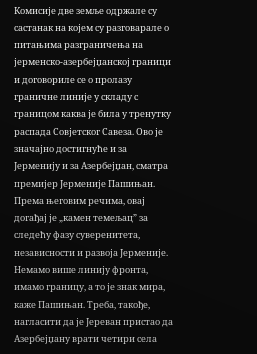Комисије две земље одржале су састанак на којем су разговарале о питањима разграничења на јерменско-азербејџанској граници и договориле се о пролазу граничне линије у складу с границом каква је била у тренутку распада Совјетског Савеза. Ово је значајно достигнуће и за Јерменију и за Азербејџан, сматра премијер Јерменије Пашињан. Према његовим речима, овај догађај је „камен темељац” за следећу фазу суверенитета, независности и развоја Јерменије. Немамо више линију фронта, имамо границу, а то је знак мира, каже Пашињан. Треба, такође, нагласити да је Јереван пристао да Азербејџану врати четири села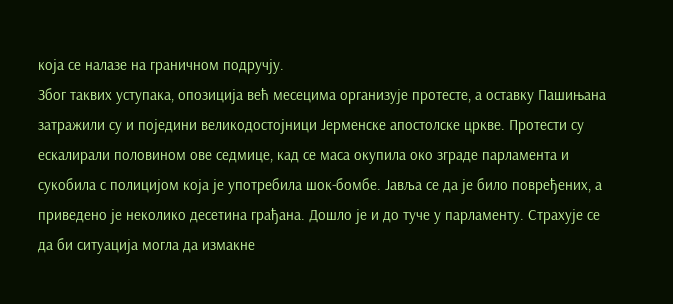која се налазе на граничном подручју.
Због таквих уступака, опозиција већ месецима организује протесте, а оставку Пашињана затражили су и поједини великодостојници Јерменске апостолске цркве. Протести су ескалирали половином ове седмице, кад се маса окупила око зграде парламента и сукобила с полицијом која је употребила шок-бомбе. Јавља се да је било повређених, а приведено је неколико десетина грађана. Дошло је и до туче у парламенту. Страхује се да би ситуација могла да измакне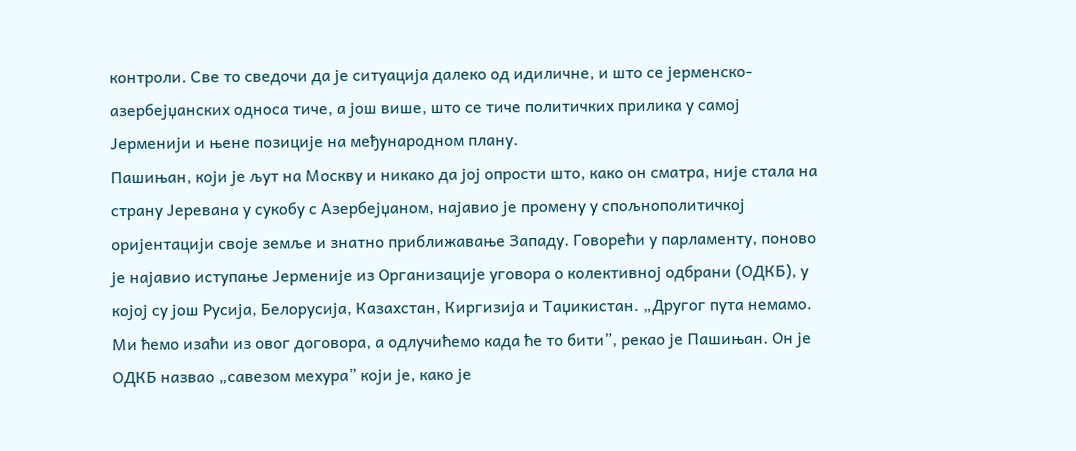контроли. Све то сведочи да је ситуација далеко од идиличне, и што се јерменско-азербејџанских односа тиче, а још више, што се тиче политичких прилика у самој Јерменији и њене позиције на међународном плану.
Пашињан, који је љут на Москву и никако да јој опрости што, како он сматра, није стала на страну Јеревана у сукобу с Азербејџаном, најавио је промену у спољнополитичкој оријентацији своје земље и знатно приближавање Западу. Говорећи у парламенту, поново је најавио иступање Јерменије из Организације уговора о колективној одбрани (ОДКБ), у којој су још Русија, Белорусија, Казахстан, Киргизија и Таџикистан. „Другог пута немамо. Ми ћемо изаћи из овог договора, а одлучићемо када ће то бити”, рекао је Пашињан. Он је ОДКБ назвао „савезом мехура” који је, како је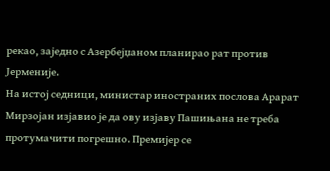рекао, заједно с Азербејџаном планирао рат против Јерменије.
На истој седници, министар иностраних послова Арарат Мирзојан изјавио је да ову изјаву Пашињана не треба протумачити погрешно. Премијер се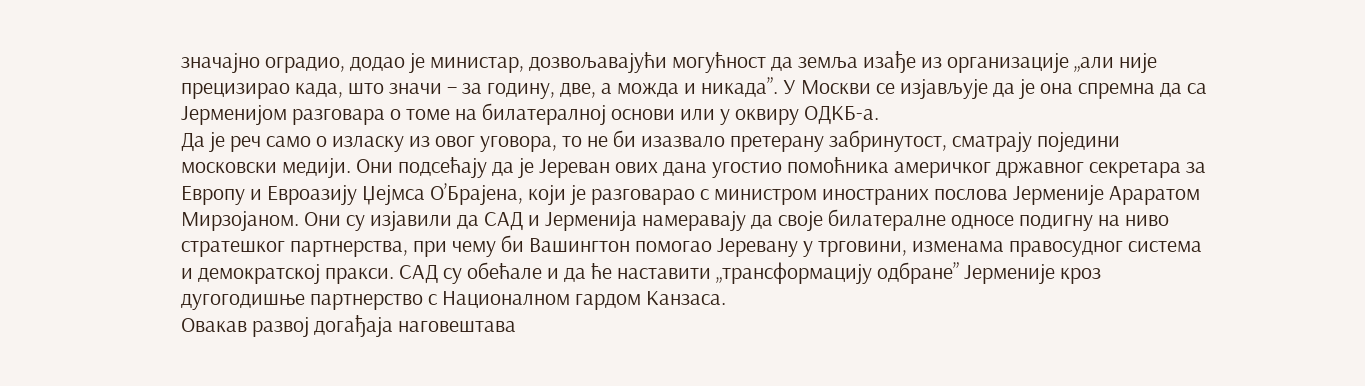значајно оградио, додао је министар, дозвољавајући могућност да земља изађе из организације „али није прецизирао када, што значи – за годину, две, а можда и никада”. У Москви се изјављује да је она спремна да са Јерменијом разговара о томе на билатералној основи или у оквиру ОДКБ-а.
Да је реч само о изласку из овог уговора, то не би изазвало претерану забринутост, сматрају поједини московски медији. Они подсећају да је Јереван ових дана угостио помоћника америчког државног секретара за Европу и Евроазију Џејмса О’Брајена, који је разговарао с министром иностраних послова Јерменије Араратом Мирзојаном. Они су изјавили да САД и Јерменија намеравају да своје билатералне односе подигну на ниво стратешког партнерства, при чему би Вашингтон помогао Јеревану у трговини, изменама правосудног система и демократској пракси. САД су обећале и да ће наставити „трансформацију одбране” Јерменије кроз дугогодишње партнерство с Националном гардом Канзаса.
Овакав развој догађаја наговештава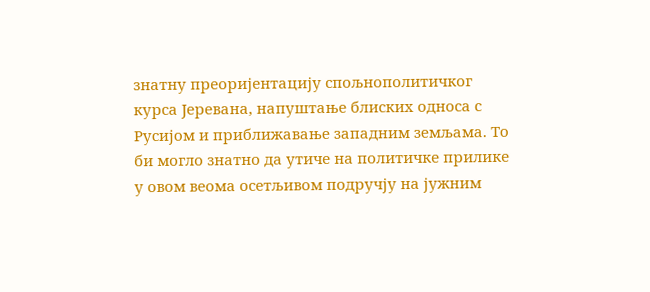знатну преоријентацију спољнополитичког курса Јеревана, напуштање блиских односа с Русијом и приближавање западним земљама. То би могло знатно да утиче на политичке прилике у овом веома осетљивом подручју на јужним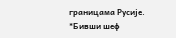границама Русије.
*Бивши шеф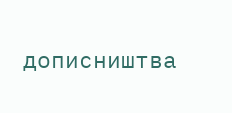дописништва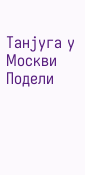Танјуга у Москви
Подели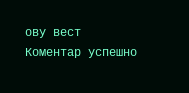ову вест
Комeнтар успeшно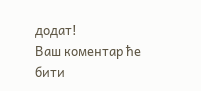додат!
Ваш комeнтар ћe бити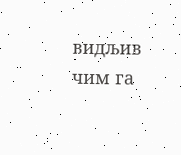видљив чим га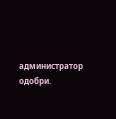администратор одобри.